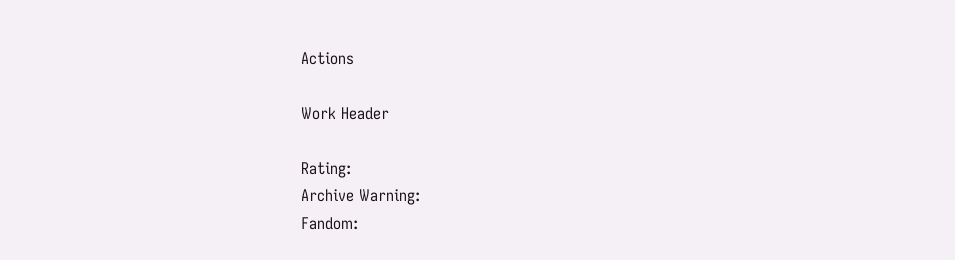Actions

Work Header

Rating:
Archive Warning:
Fandom: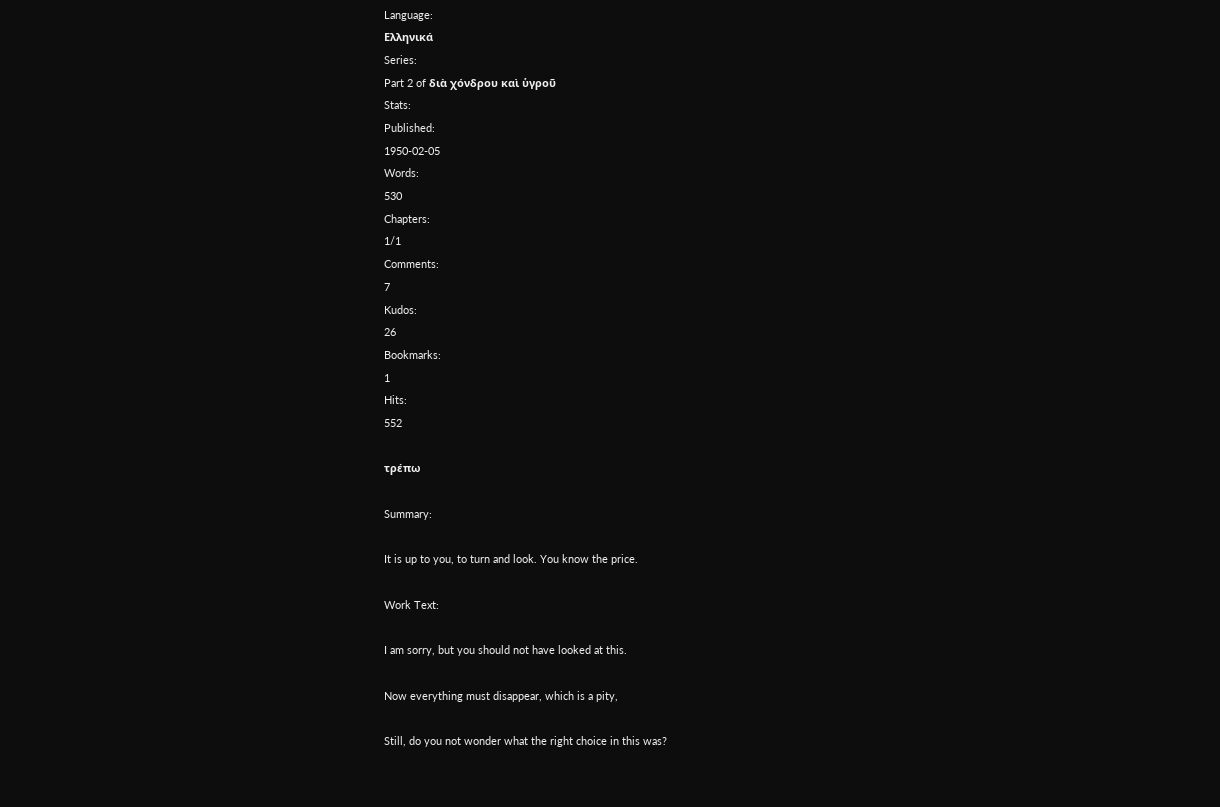Language:
Ελληνικά
Series:
Part 2 of διὰ χόνδρου καὶ ὑγροῦ
Stats:
Published:
1950-02-05
Words:
530
Chapters:
1/1
Comments:
7
Kudos:
26
Bookmarks:
1
Hits:
552

τρέπω

Summary:

It is up to you, to turn and look. You know the price.

Work Text:

I am sorry, but you should not have looked at this.

Now everything must disappear, which is a pity,

Still, do you not wonder what the right choice in this was?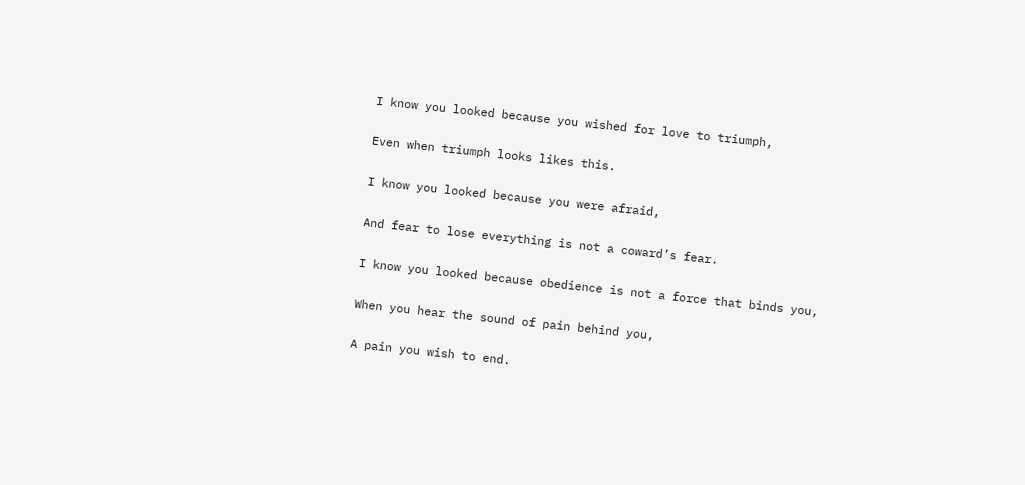I know you looked because you wished for love to triumph,

Even when triumph looks likes this.

I know you looked because you were afraid,

And fear to lose everything is not a coward’s fear.

I know you looked because obedience is not a force that binds you,

When you hear the sound of pain behind you,

A pain you wish to end.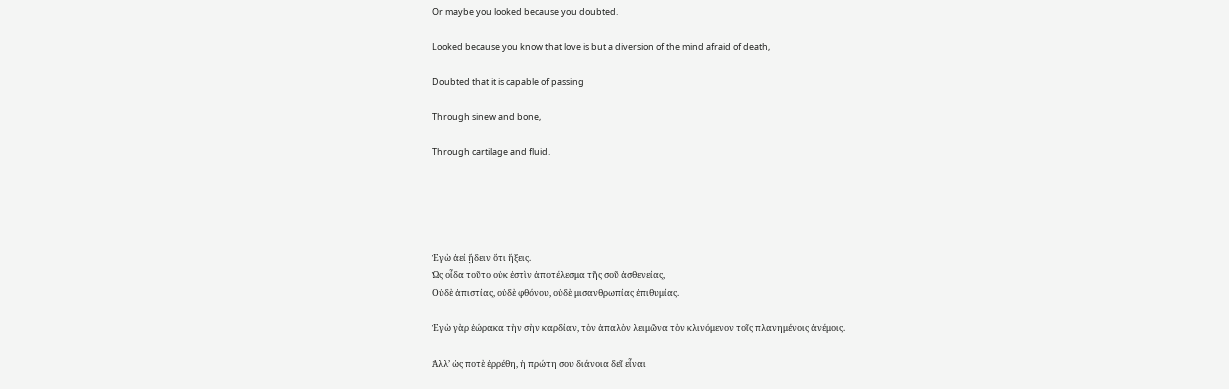Or maybe you looked because you doubted.

Looked because you know that love is but a diversion of the mind afraid of death,

Doubted that it is capable of passing

Through sinew and bone,

Through cartilage and fluid.





Ἐγὼ ἀεί ᾔδειν ὅτι ἥξεις.
Ὡς οἶδα τοῦτο οὐκ ἐστὶν ἀποτέλεσμα τῆς σοῦ ἀσθενείας,
Οὐδὲ ἀπιστίας, οὐδὲ φθόνου, οὐδὲ μισανθρωπίας ἐπιθυμίας.

Ἐγὼ γὰρ ἑώρακα τὴν σὴν καρδίαν, τὸν ἁπαλὸν λειμῶνα τὸν κλινόμενον τοῖς πλανημένοις ἀνέμοις.

Ἀλλ’ ὡς ποτὲ ἐρρέθη, ἡ πρώτη σου διάνοια δεῖ εἶναι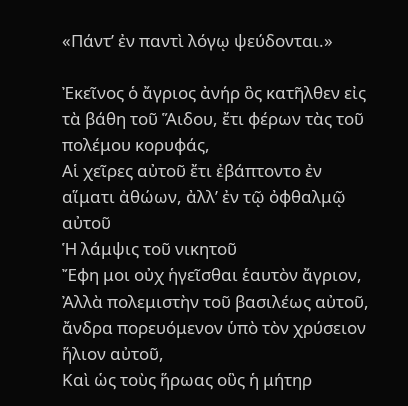«Πάντ’ ἐν παντὶ λόγῳ ψεύδονται.»

Ἐκεῖνος ὁ ἄγριος ἀνήρ ὃς κατῆλθεν εἰς τὰ βάθη τοῦ Ἅιδου, ἔτι φέρων τὰς τοῦ πολέμου κορυφάς,
Αἱ χεῖρες αὐτοῦ ἔτι ἐβάπτοντο ἐν αἵματι ἀθώων, ἀλλ’ ἐν τῷ ὀφθαλμῷ αὐτοῦ
Ἡ λάμψις τοῦ νικητοῦ
Ἔφη μοι οὐχ ἡγεῖσθαι ἑαυτὸν ἄγριον,
Ἀλλὰ πολεμιστὴν τοῦ βασιλέως αὐτοῦ, ἄνδρα πορευόμενον ὑπὸ τὸν χρύσειον ἥλιον αὐτοῦ,
Καὶ ὡς τοὺς ἥρωας οὓς ἡ μήτηρ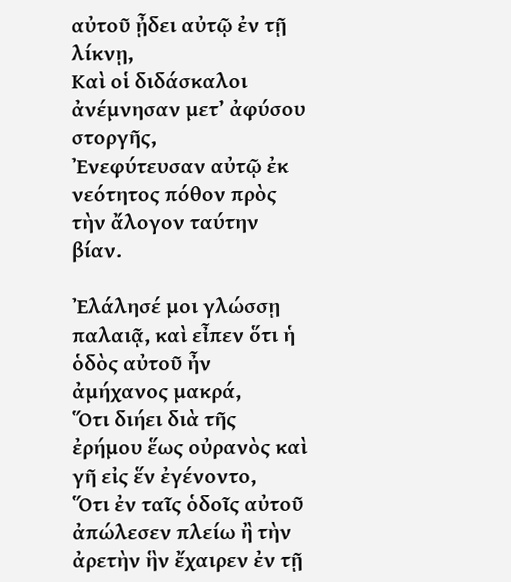αὐτοῦ ᾖδει αὐτῷ ἐν τῇ λίκνῃ,
Καὶ οἱ διδάσκαλοι ἀνέμνησαν μετ’ ἀφύσου στοργῆς,
Ἐνεφύτευσαν αὐτῷ ἐκ νεότητος πόθον πρὸς τὴν ἄλογον ταύτην βίαν.

Ἐλάλησέ μοι γλώσσῃ παλαιᾷ, καὶ εἶπεν ὅτι ἡ ὁδὸς αὐτοῦ ἦν ἀμήχανος μακρά,
Ὅτι διήει διὰ τῆς ἐρήμου ἕως οὐρανὸς καὶ γῆ εἰς ἕν ἐγένοντο,
Ὅτι ἐν ταῖς ὁδοῖς αὐτοῦ ἀπώλεσεν πλείω ἢ τὴν ἀρετὴν ἣν ἔχαιρεν ἐν τῇ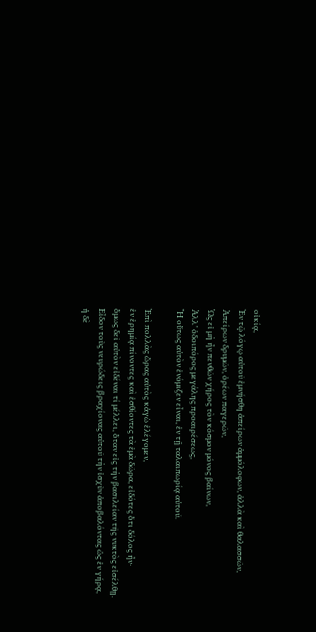οἰκίᾳ,
Ἐν τῷ λόγῳ αὐτοῦ ἐμνήσθη ἀπείρων ἀμμόλοφων, ἀλλὰ καὶ θαλασσῶν,
Ἀπείρων δρυμῶν, ὀρέων παγερῶν,
Ὡς εἰ μὴ ἦν πενθῶν χήρος τὸν κόσμον μόνος βαίνων,
Ἀλλ’ ὁδοιπόρος μεγάλης προαιρέσεως,
Ἢ οὕτως αὐτὸν ἐνόμιζεν εἶναι, ἐν τῇ ταλαιπωρίᾳ αὐτοῦ.

Ἐπὶ πολλὰς ὥρας αὐτὸς κἀγὼ ἐλέγομεν,
ἐν ἐρημίᾳ πίνoντες καὶ ἐσθίοντες τὰ ἐμὰ δῶρα, εἰδότες ὅτι δόλος ἦν·
ὅμως δεῖ αὐτὸν εἰδέναι τί μέλλει, ὅταν εἰς τὴν βασιλείαν τῆς νυκτὸς εἰσέλθῃ.
Εἶδον τοὺς νευρώδεις βραχίονας αὐτοῦ τὴν ἰσχὺν ἀποβαλόντας ὡς ἐν γήρᾳ,
ἡ δὲ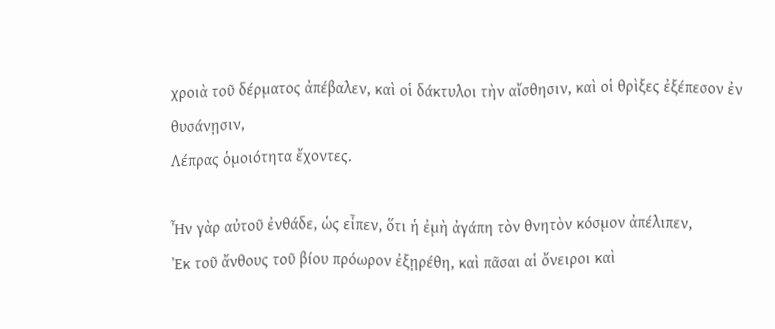χροιὰ τοῦ δέρματος ἀπέβαλεν, καὶ οἱ δάκτυλοι τὴν αἴσθησιν, καὶ οἱ θρὶξες ἐξέπεσον ἐν θυσάνῃσιν,
Λέπρας ὁμοιότητα ἔχοντες.

Ἦν γὰρ αὐτοῦ ἐνθάδε, ὡς εἶπεν, ὅτι ἡ ἐμὴ ἀγάπη τὸν θνητὸν κόσμον ἀπέλιπεν,
Ἐκ τοῦ ἄνθους τοῦ βίου πρόωρον ἐξῃρέθη, καὶ πᾶσαι αἱ ὄνειροι καὶ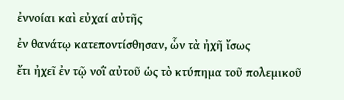ἐννοίαι καὶ εὐχαί αὐτῆς
ἐν θανάτῳ κατεποντίσθησαν, ὧν τὰ ἠχῆ ἴσως
ἔτι ἠχεῖ ἐν τῷ νοῒ αὐτοῦ ὡς τὸ κτύπημα τοῦ πολεμικοῦ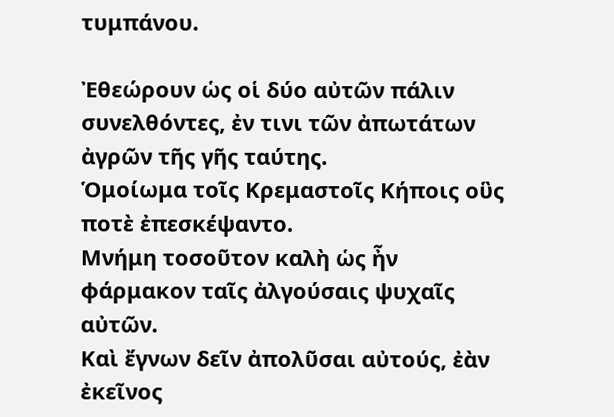τυμπάνου.

Ἐθεώρουν ὡς οἱ δύο αὐτῶν πάλιν συνελθόντες, ἐν τινι τῶν ἀπωτάτων ἀγρῶν τῆς γῆς ταύτης.
Ὁμοίωμα τοῖς Κρεμαστοῖς Κήποις οὓς ποτὲ ἐπεσκέψαντο.
Μνήμη τοσοῦτον καλὴ ὡς ἦν φάρμακον ταῖς ἀλγούσαις ψυχαῖς αὐτῶν.
Καὶ ἔγνων δεῖν ἀπολῦσαι αὐτούς, ἐὰν ἐκεῖνος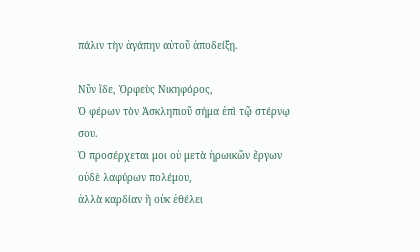πάλιν τὴν ἀγάπην αὐτοῦ ἀποδείξῃ.

Νῦν ἴδε, Ὀρφεὺς Νικηφόρος,
Ὁ φέρων τὸν Ἀσκληπιοῦ σήμα ἐπὶ τῷ στέρνῳ σου.
Ὁ προσέρχεται μοι οὐ μετὰ ἡρωικῶν ἔργων οὐδὲ λαφύρων πολέμου,
ἀλλὰ καρδίαν ἣ οὐκ ἐθέλει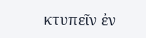κτυπεῖν ἐν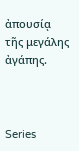ἀπουσίᾳ τῆς μεγάλης ἀγάπης.



Series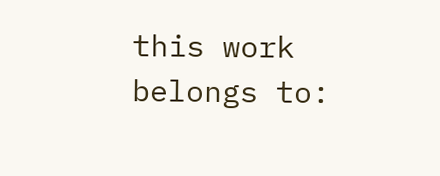this work belongs to: